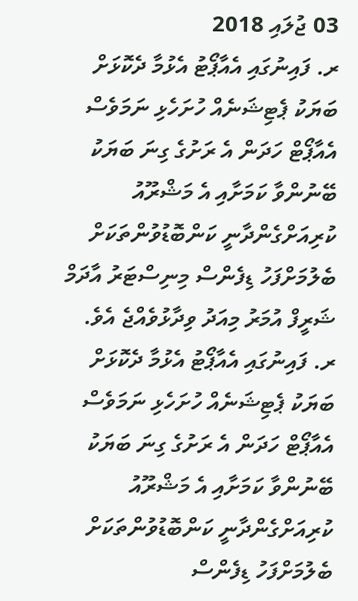03 ޖުލައި 2018
ރ. ފައިނުގައި އެއާޕޯޓު އެޅުމާ ދެކޮޅަށް ބަޔަކު ޕެޓިޝަނެއް ހުށަހެޅި ނަމަވެސް އެއާޕޯޓް ހަދަން އެ ރަށުގެ ގިނަ ބަޔަކު ބޭނުންވާ ކަމަށާއި އެ މަޝްރޫއު ކުރިއަށްގެންދާނީ ކަންބޮޑުވުންތަކަށް ބެލުމަށްފަހު ޑިފެންސް މިނިސްޓަރު އާދަމް ޝަރީފް އުމަރު މިއަދު ވިދާޅުވެއްޖެ އެވެ.
ރ. ފައިނުގައި އެއާޕޯޓު އެޅުމާ ދެކޮޅަށް ބަޔަކު ޕެޓިޝަނެއް ހުށަހެޅި ނަމަވެސް އެއާޕޯޓް ހަދަން އެ ރަށުގެ ގިނަ ބަޔަކު ބޭނުންވާ ކަމަށާއި އެ މަޝްރޫއު ކުރިއަށްގެންދާނީ ކަންބޮޑުވުންތަކަށް ބެލުމަށްފަހު ޑިފެންސް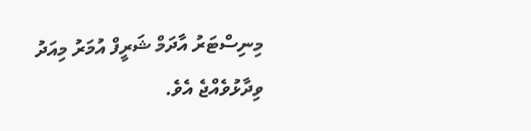މިނިސްޓަރު އާދަމް ޝަރީފް އުމަރު މިއަދު ވިދާޅުވެއްޖެ އެވެ.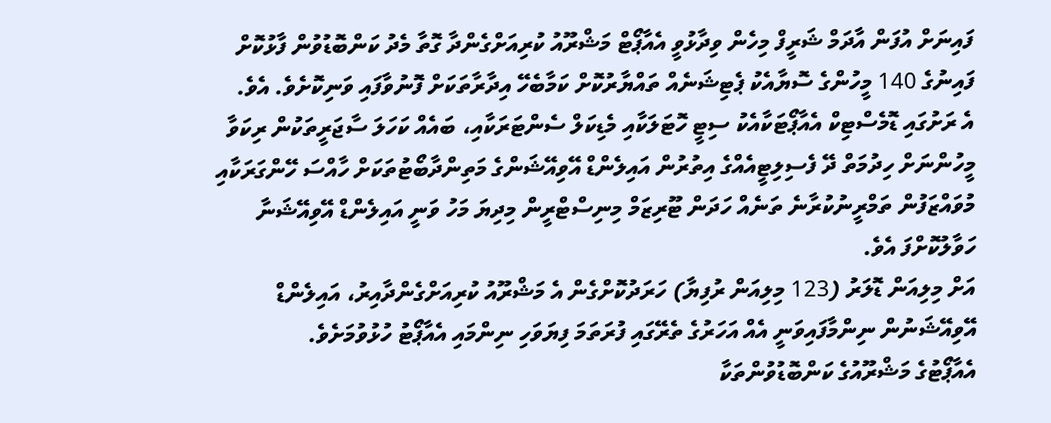ފައިނަށް އުފަން އާދަމް ޝަރީފް މިހެން ވިދާޅުވީ އެއާޕޯޓް މަޝްރޫއު ކުރިއަށްގެންދާ ގޮތާ މެދު ކަންބޮޑުވުން ފާޅުކޮށް ފައިނުގެ 140 މީހުންގެ ސޮޔާއެކު ޕެޓިޝަނެއް ތައްޔާރުކޮށް ކަމާބެހޭ އިދާރާތަކަށް ފޮނުވާފައި ވަނިކޮށެވެ. އެވެ.
އެ ރަށުގައި ޑޮމެސްޓިކް އެއާޕޯޓަކާއެކު ސިޓީ ހޮޓަލަކާއި މެޑިކަލް ސެންޓަރަކާއި، ބައެއް ކަހަލަ ސާޖަރީތަކުން ރިކަވާ މީހުންނަށް ހިދުމަތް ދޭ ފެސިލިޓީއެއްގެ އިތުރުން އައިލެންޑް އޭވިއޭޝަންގެ މަތިންދާބޯޓުތަކަށް ހާއްސަ ހޭންގަރަކާއި މުވައްޒަފުން ތަމްރީނުކުރާނެ ތަނެއް ހަދަން ޓޫރިޒަމް މިނިސްޓްރީން މިދިޔަ މަހު ވަނީ އައިލެންޑް އޭވިއޭޝަނާ ހަވާލުކޮށްފަ އެވެ.
އަށް މިލިއަން ޑޮލަރު (123 މިލިއަން ރުފިޔާ) ހަރަދުކޮށްގެން އެ މަޝްރޫއު ކުރިއަށްގެންދާއިރު، އައިލެންޑް އޭވިއޭޝަނުން ނިންމާފައިވަނީ އެއް އަހަރުގެ ތެރޭގައި ފުރަތަމަ ފިޔަވަހި ނިންމައި އެއާޕޯޓު ހުޅުވުމަށެވެ.
އެއާޕޯޓުގެ މަޝްރޫއުގެ ކަންބޮޑުވުންތަކާ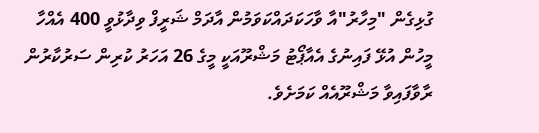ގުޅިގެން "މިހާރު"އާ ވާހަކަދައްކަވަމުން އާދަމް ޝަރީފް ވިދާޅުވީ 400 އެއްހާ މީހުން އުޅޭ ފައިނުގެ އެއާޕޯޓު މަޝްރޫއަކީ މީގެ 26 އަހަރު ކުރިން ސަރުކާރުން ރާވާފައިވާ މަޝްރޫއެއް ކަމަށެވެ.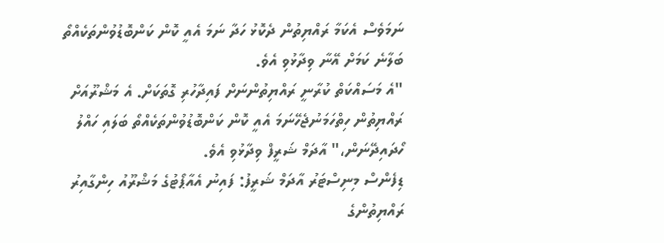ނަމަވެސް އެކަމާ ރައްޔިތުން ދެކޮޅު ހަދާ ނަމަ އެއީ ކޮން ކަންބޮޑުވުންތަކެއްތޯ ބަލާނެ ކަމަށް އޭނާ ވިދާޅުވި އެވެ.
"އެ މަސައްކަތް ކުރާނީ ރައްޔިތުންނަށް ފައިދާހުރި ގޮތަކަށް. އެ މަޝްރޫއަށް ރައްޔިތުން ހިތްހަމަނުޖެހޭނަމަ އެއީ ކޮން ކަންބޮޑުވުންތަކެއްތޯ ބަލައި ހައްލު ހޯދައިދޭނަން،" އާދަމް ޝަރީފް ވިދާޅުވި އެވެ.
ޑިފެންސް މިނިސްޓަރު އާދަމް ޝަރީފު: ފައިނު އެއާޕޯޓުގެ މަޝްރޫއު ހިންގާއިރު ރައްޔިތުންގެ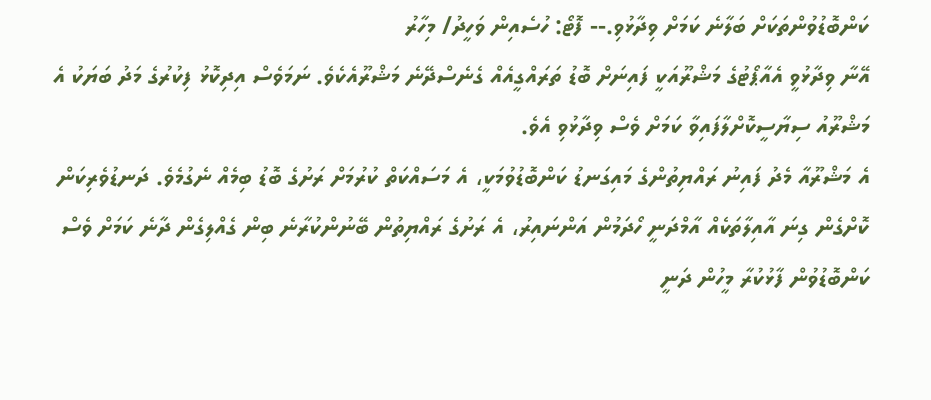ކަންބޮޑުވުންތަކަށް ބަލާނެ ކަމަށް ވިދާޅުވި.-- ފޮޓޯ: ހުސެއިން ވަހީދު/ މިހާރު
އޭނާ ވިދާޅުވީ އެއާޕޯޓުގެ މަޝްރޫއަކީ ފައިނަށް ބޮޑު ތަރައްގީއެއް ގެނެސްދޭނެ މަޝްރޫއެކެވެ. ނަމަވެސް އިދިކޮޅު ފިކުރުގެ މަދު ބަޔަކު އެ މަޝްރޫއު ސިޔާސީކޮށްލާފައިވާ ކަމަށް ވެސް ވިދާޅުވި އެވެ.
އެ މަޝްރޫއާ މެދު ފައިނު ރައްޔިތުންގެ މައިގަނޑު ކަންބޮޑުވުމަކީ، އެ މަސައްކަތް ކުރުމަށް ރަށުގެ ބޮޑު ބިމެއް ނެގުމެވެ. ދަނޑުވެރިކަން ކޮށްގެން ގިނަ އާއިލާތަކެއް އާމްދަނީ ހޯދަމުން އަންނައިރު، އެ ރަށުގެ ރައްޔިތުން ބޭނުންކުރާނެ ބިން ގެއްލިގެން ދާނެ ކަމަށް ވެސް ކަންބޮޑުވުން ފާޅުކުރާ މީހުން ދަނީ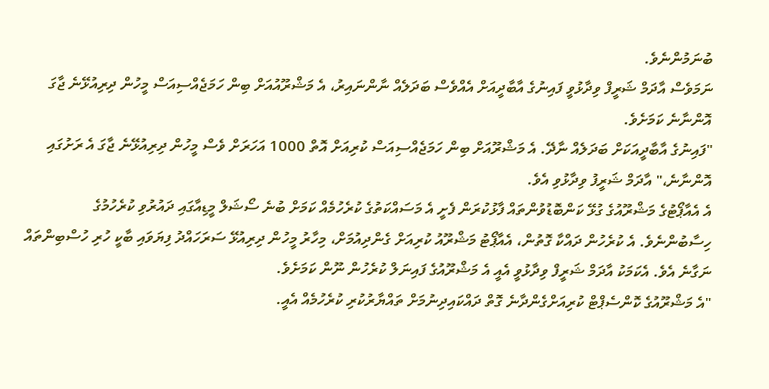ބުނަމުންނެވެ.
ނަމަވެސް އާދަމް ޝަރީފް ވިދާޅުވީ ފައިނުގެ އާބާދީއަށް އެއްވެސް ބަދަލެއް ނާންނައިރު، އެ މަޝްރޫއުއަށް ބިން ހަމަޖެއްސިއަސް މީހުން ދިރިއުޅޭނެ ޖާގަ އޮންނާނެ ކަމަށެވެ.
"ފައިނުގެ އާބާދީއަކަށް ބަދަލެއް ނާދޭ. އެ މަޝްރޫއަށް ބިން ހަމަޖެއްސިއަސް ކުރިއަށް އޮތް 1000 އަހަރަށް ވެސް މީހުން ދިރިއުޅޭނެ ޖާގަ އެ ރަށުގައި އޮންނާނެ،" އާދަމް ޝަރީފު ވިދާޅުވި އެވެ.
އެ އެއާޕޯޓުގެ މަޝްރޫއުގެ ގުޅޭ ކަންބޮޑުވުންތައް ފާޅުކުރަން ފެށީ އެ މަސައްކަތުގެ ކުރެހުމެއް ކަމަށް ބުނެ ސޯޝަލް މީޑިއާގައި ދައުރުވި ކުރެހުމުގެ ހިސާބުންނެވެ. އެ ކުރެހުން ދައްކާ ގޮތުން، އެއާޕޯޓު މަޝްރޫއު ކުރިއަށް ގެންދިއުމަށް، މިހާރު މީހުން ދިރިއުޅޭ ސަރަހައްދު ފިޔަވައި ބާކީ ހުރި ހުސްބިންތައް ނަގާނެ އެވެ. އެކަމަކު އާދަމް ޝަރީފް ވިދާޅުވީ އެއީ އެ މަޝްރޫއުގެ ފައިނަލް ކުރެހުން ނޫން ކަމަށެވެ.
"އެ މަޝްރޫއުގެ ކޮންސެޕްޓް ކުރިއަށްގެންދާނެ ގޮތް ދައްކައިދިނުމަށް ތައްޔާރުކުރި ކުރެހުމެއް އެއީ.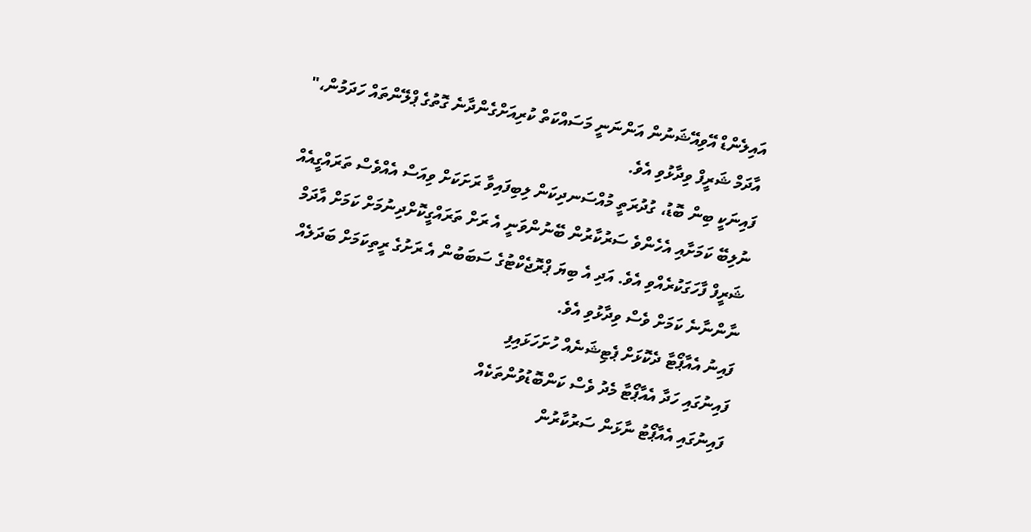އައިލެންޑް އޭވިއޭޝަނުން އަންނަނީ މަސައްކަތް ކުރިއަށްގެންދާނެ ގޮތުގެ ޕްލޭންތައް ހަދަމުން،" އާދަމް ޝަރީފް ވިދާޅުވި އެވެ.
ފައިނަކީ ބިން ބޮޑު، ގުދުރަތީ މުއްސަނދިކަން ލިބިފައިވާ ރަށަކަށް ވިއަސް އެއްވެސް ތަރައްގީއެއް ނުލިބޭ ކަމަށާއި އެހެންވެ ސަރުކާރުން ބޭނުންވަނީ އެ ރަށް ތަރައްގީކޮށްދިނުމަށް ކަމަށް އާދަމް ޝަރީފް ފާހަގަކުރެއްވި އެވެ. އަދި އެ ބިޔަ ޕްރޮޖެކްޓުގެ ސަބަބުން އެ ރަށުގެ ރީތިކަމަށް ބަދަލެއް ނާންނާނެ ކަމަށް ވެސް ވިދާޅުވި އެވެ.
ފައިނު އެއާޕޯޓާ ދެކޮޅަށް ޕެޓިޝަނެއް ހުށަހަޅައިފި
ފައިނުގައި ހަދާ އެއާޕޯޓާ މެދު ވެސް ކަންބޮޑުވުންތަކެއް
ފައިނުގައި އެއާޕޯޓު ނާޅަން ސަރުކާރުން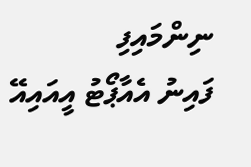ނިންމައިފި
ފައިނު އެއާޕޯޓު އީއައިއޭ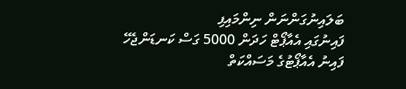ބަލައިނުގަންނަން ނިންމައިފި
ފައިނުގައި އެއާޕޯޓް ހަދަން 5000 ގަސް ކަނޑަންޖެހޭ
ފައިނު އެއާޕޯޓުގެ މަސައްކަތް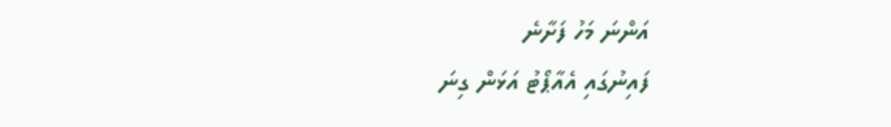އަންނަ މަހު ފަށާނެ
ފައިނުގައި އެއާޕޯޓު އަޅަން ގިނަ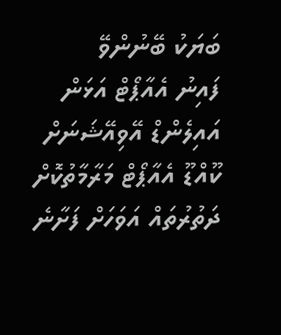ބަޔަކު ބޭނުންވޭ
ފައިނު އެއާޕޯޓް އަޅަން އައިލެންޑް އޭވިއޭޝަނަށް
ކޫއްޑޫ އެއާޕޯޓް މަރާމާތުކޮށް ދަތުރުތައް އަވަހަށް ފަށާނެ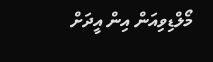މޯލްޑިވިއަން އިން އީދަށް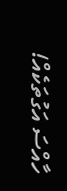ހާއްސަ އަގުތަކެއް!